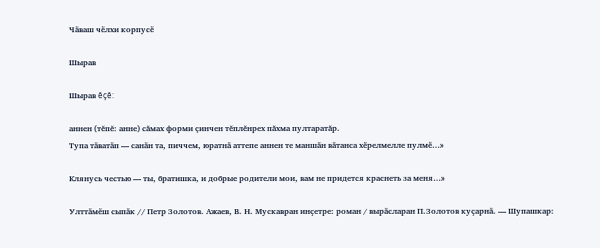Чӑваш чӗлхи корпусӗ

Шырав

Шырав ĕçĕ:

аннен (тĕпĕ: анне) сăмах форми çинчен тĕплĕнрех пăхма пултаратăр.
Тупа тӑватӑп — санӑн та, пиччем, юратнӑ аттепе аннен те маншӑн вӑтанса хӗрелмелле пулмӗ…»

Клянусь честью — ты, братишка, и добрые родители мои, вам не придется краснеть за меня…»

Улттӑмӗш сыпӑк // Петр Золотов. Ажаев, В. Н. Мускавран инҫетре: роман / вырӑсларан П.Золотов куҫарнӑ. — Шупашкар: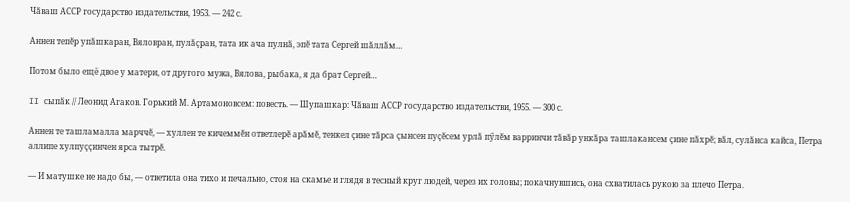Чӑваш АССР государство издательстви, 1953. — 242 с.

Аннен тепӗр упӑшкаран, Вяловран, пулӑҫран, тата ик ача пулнӑ, эпӗ тата Сергей шӑллӑм…

Потом было ещё двое у матери, от другого мужа, Вялова, рыбака, я да брат Сергей…

II сыпӑк // Леонид Агаков. Горький М. Артамоновсем: повесть. — Шупашкар: Чӑваш АССР государство издательстви, 1955. — 300 с.

Аннен те ташламалла марччӗ, — хуллен те кичеммӗн ответлерӗ арӑмӗ, тенкел ҫине тӑрса ҫынсен пуҫӗсем урлӑ пӳлӗм варринчи тӑвӑр ункӑра ташлакансем ҫине пӑхрӗ; вӑл, сулӑнса кайса, Петра аллипе хулпуҫҫинчен ярса тытрӗ.

— И матушке не надо бы, — ответила она тихо и печально, стоя на скамье и глядя в тесный круг людей, через их головы; покачнувшись, она схватилась рукою за плечо Петра.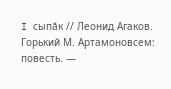I сыпӑк // Леонид Агаков. Горький М. Артамоновсем: повесть. —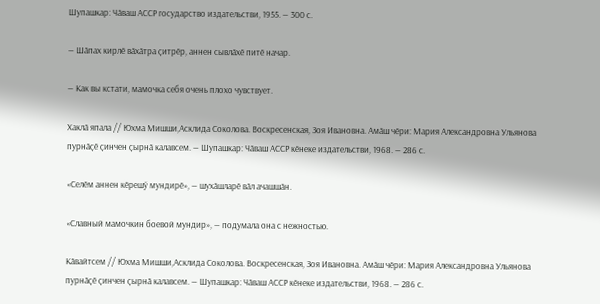Шупашкар: Чӑваш АССР государство издательстви, 1955. — 300 с.

— Шӑпах кирлӗ вӑхӑтра ҫитрӗр, аннен сывлӑхӗ питӗ начар.

— Как вы кстати, мамочка себя очень плохо чувствует.

Хаклӑ япала // Юхма Мишши,Асклида Соколова. Воскресенская, Зоя Ивановна. Амӑш чӗри: Мария Александровна Ульянова пурнӑҫӗ ҫинчен ҫырнӑ калавсем. — Шупашкар: Чӑваш АССР кӗнеке издательстви, 1968. — 286 с.

«Селӗм аннен кӗрешӳ мундирӗ», — шухӑшларӗ вӑл ачашшӑн.

«Славный мамочкин боевой мундир», — подумала она с нежностью.

Кӑвайтсем // Юхма Мишши,Асклида Соколова. Воскресенская, Зоя Ивановна. Амӑш чӗри: Мария Александровна Ульянова пурнӑҫӗ ҫинчен ҫырнӑ калавсем. — Шупашкар: Чӑваш АССР кӗнеке издательстви, 1968. — 286 с.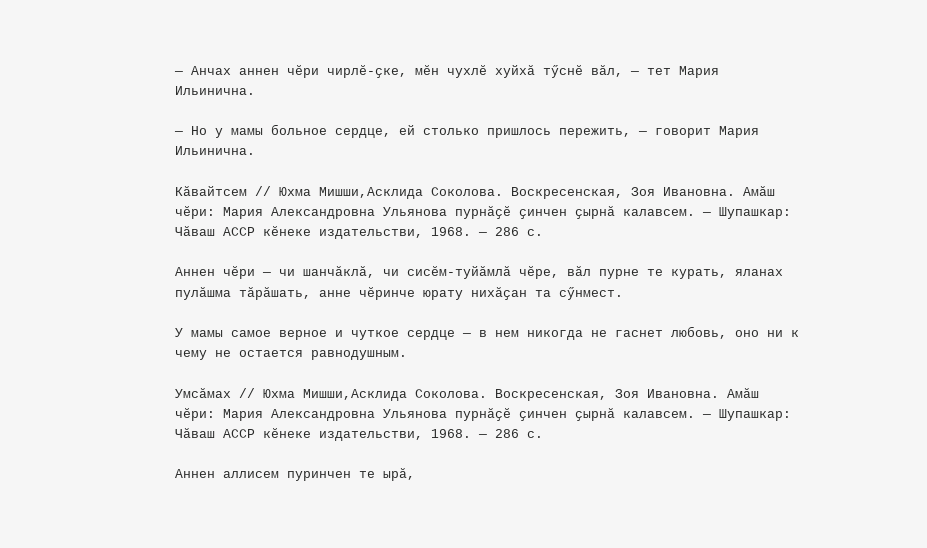— Анчах аннен чӗри чирлӗ-ҫке, мӗн чухлӗ хуйхӑ тӳснӗ вӑл, — тет Мария Ильинична.

— Но у мамы больное сердце, ей столько пришлось пережить, — говорит Мария Ильинична.

Кӑвайтсем // Юхма Мишши,Асклида Соколова. Воскресенская, Зоя Ивановна. Амӑш чӗри: Мария Александровна Ульянова пурнӑҫӗ ҫинчен ҫырнӑ калавсем. — Шупашкар: Чӑваш АССР кӗнеке издательстви, 1968. — 286 с.

Аннен чӗри — чи шанчӑклӑ, чи сисӗм-туйӑмлӑ чӗре, вӑл пурне те курать, яланах пулӑшма тӑрӑшать, анне чӗринче юрату нихӑҫан та сӳнмест.

У мамы самое верное и чуткое сердце — в нем никогда не гаснет любовь, оно ни к чему не остается равнодушным.

Умсӑмах // Юхма Мишши,Асклида Соколова. Воскресенская, Зоя Ивановна. Амӑш чӗри: Мария Александровна Ульянова пурнӑҫӗ ҫинчен ҫырнӑ калавсем. — Шупашкар: Чӑваш АССР кӗнеке издательстви, 1968. — 286 с.

Аннен аллисем пуринчен те ырӑ,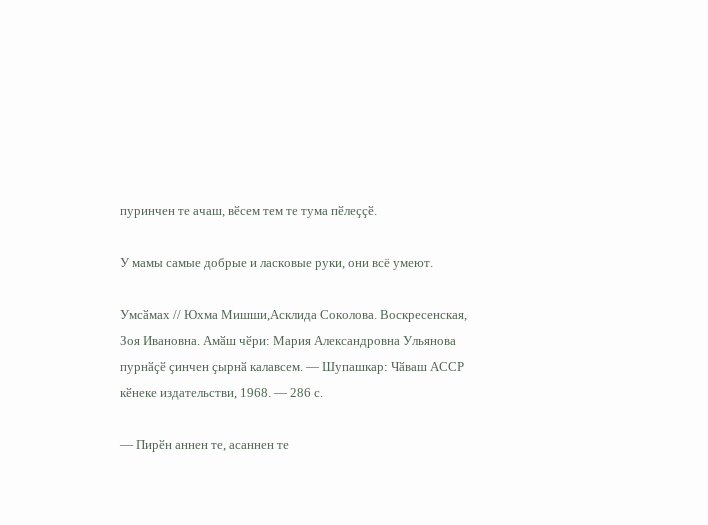пуринчен те ачаш, вӗсем тем те тума пӗлеҫҫӗ.

У мамы самые добрые и ласковые руки, они всё умеют.

Умсӑмах // Юхма Мишши,Асклида Соколова. Воскресенская, Зоя Ивановна. Амӑш чӗри: Мария Александровна Ульянова пурнӑҫӗ ҫинчен ҫырнӑ калавсем. — Шупашкар: Чӑваш АССР кӗнеке издательстви, 1968. — 286 с.

— Пирӗн аннен те, асаннен те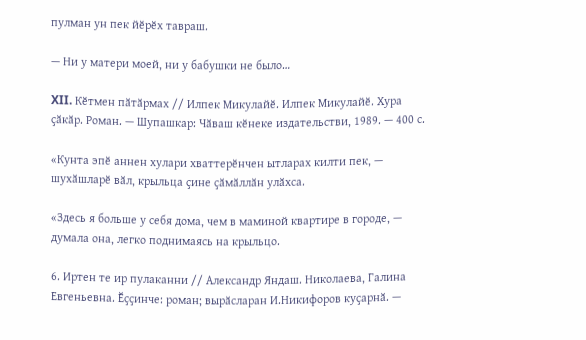пулман ун пек йӗрӗх тавраш.

— Ни у матери моей, ни у бабушки не было…

XII. Кӗтмен пӑтӑрмах // Илпек Микулайӗ. Илпек Микулайӗ. Хура ҫӑкӑр. Роман. — Шупашкар: Чӑваш кӗнеке издательстви, 1989. — 400 с.

«Кунта эпӗ аннен хулари хваттерӗнчен ытларах килти пек, — шухӑшларӗ вӑл, крыльца ҫине ҫӑмӑллӑн улӑхса.

«Здесь я больше у себя дома, чем в маминой квартире в городе, — думала она, легко поднимаясь на крыльцо.

6. Иртен те ир пулаканни // Александр Яндаш. Николаева, Галина Евгеньевна. Ӗҫҫинче: роман; вырӑсларан И.Никифоров куҫарнӑ. —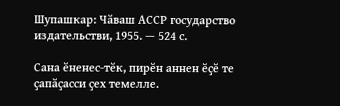Шупашкар: Чӑваш АССР государство издательстви, 1955. — 524 с.

Сана ӗненес-тӗк, пирӗн аннен ӗҫӗ те ҫапӑҫасси ҫех темелле.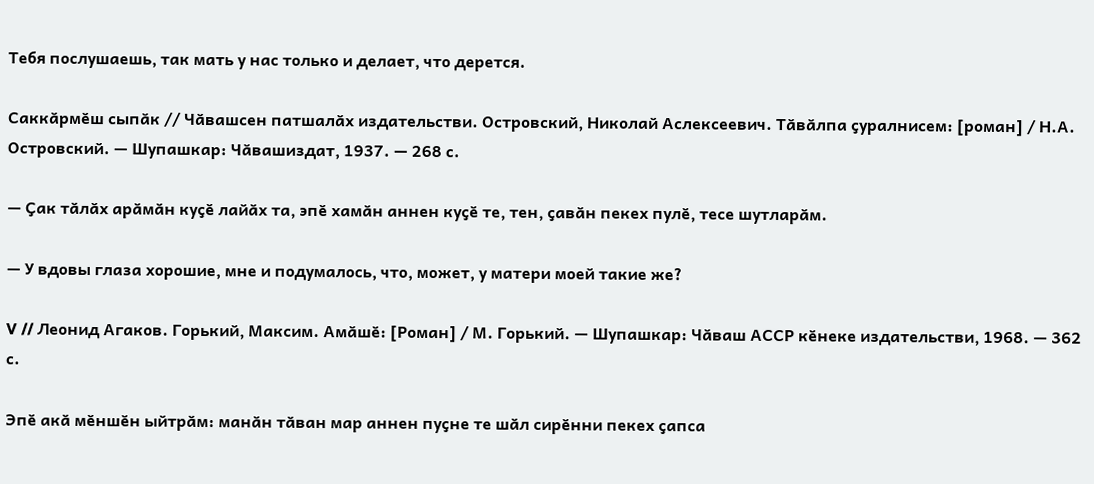Тебя послушаешь, так мать у нас только и делает, что дерется.

Саккӑрмӗш сыпӑк // Чӑвашсен патшалӑх издательстви. Островский, Николай Аслексеевич. Тӑвӑлпа ҫуралнисем: [роман] / Н.А. Островский. — Шупашкар: Чӑвашиздат, 1937. — 268 с.

— Ҫак тӑлӑх арӑмӑн куҫӗ лайӑх та, эпӗ хамӑн аннен куҫӗ те, тен, ҫавӑн пекех пулӗ, тесе шутларӑм.

— У вдовы глаза хорошие, мне и подумалось, что, может, у матери моей такие же?

V // Леонид Агаков. Горький, Максим. Амӑшӗ: [Роман] / М. Горький. — Шупашкар: Чӑваш АССР кӗнеке издательстви, 1968. — 362 с.

Эпӗ акӑ мӗншӗн ыйтрӑм: манӑн тӑван мар аннен пуҫне те шӑл сирӗнни пекех ҫапса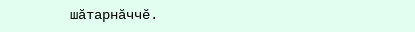шӑтарнӑччӗ.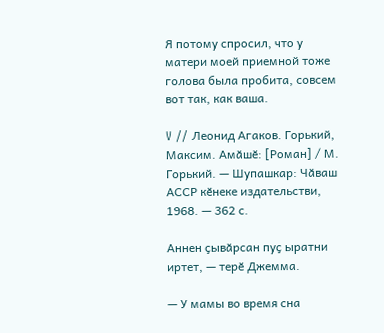Я потому спросил, что у матери моей приемной тоже голова была пробита, совсем вот так, как ваша.

V // Леонид Агаков. Горький, Максим. Амӑшӗ: [Роман] / М. Горький. — Шупашкар: Чӑваш АССР кӗнеке издательстви, 1968. — 362 с.

Аннен ҫывӑрсан пуҫ ыратни иртет, — терӗ Джемма.

— У мамы во время сна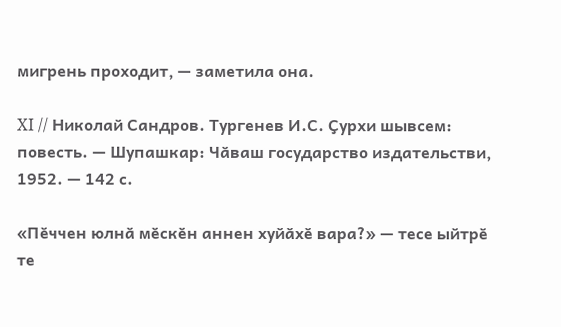мигрень проходит, — заметила она.

XI // Николай Сандров. Тургенев И.С. Ҫурхи шывсем: повесть. — Шупашкар: Чӑваш государство издательстви, 1952. — 142 с.

«Пӗччен юлнӑ мӗскӗн аннен хуйӑхӗ вара?» — тесе ыйтрӗ те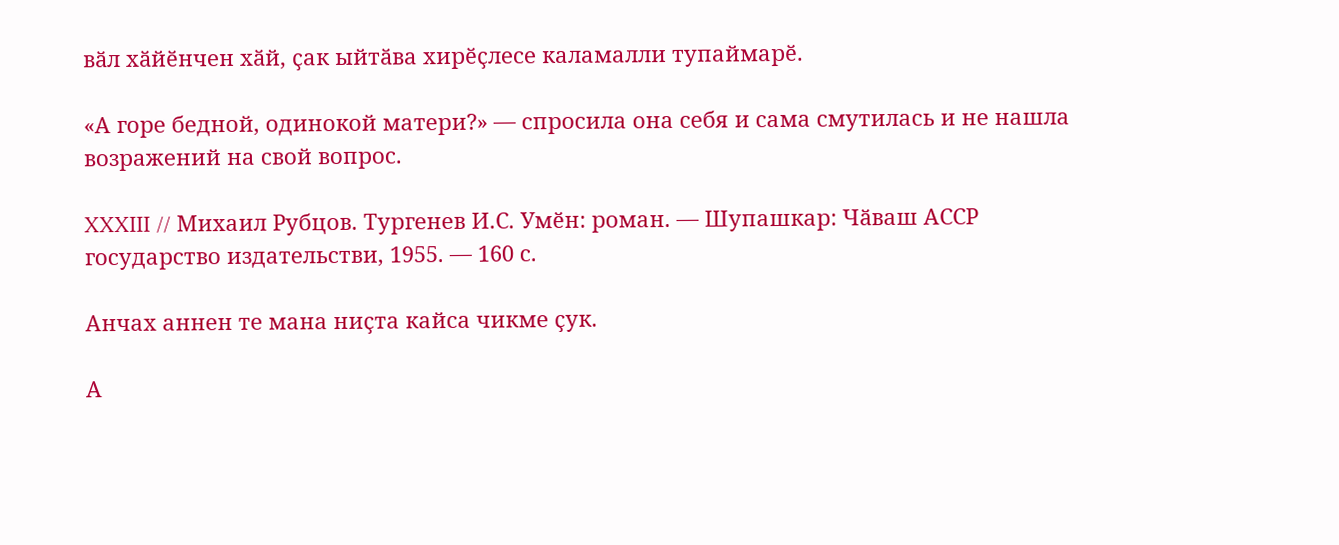вӑл хӑйӗнчен хӑй, ҫак ыйтӑва хирӗҫлесе каламалли тупаймарӗ.

«А горе бедной, одинокой матери?» — спросила она себя и сама смутилась и не нашла возражений на свой вопрос.

XXXIII // Михаил Рубцов. Тургенев И.С. Умӗн: роман. — Шупашкар: Чӑваш АССР государство издательстви, 1955. — 160 с.

Анчах аннен те мана ниҫта кайса чикме ҫук.

А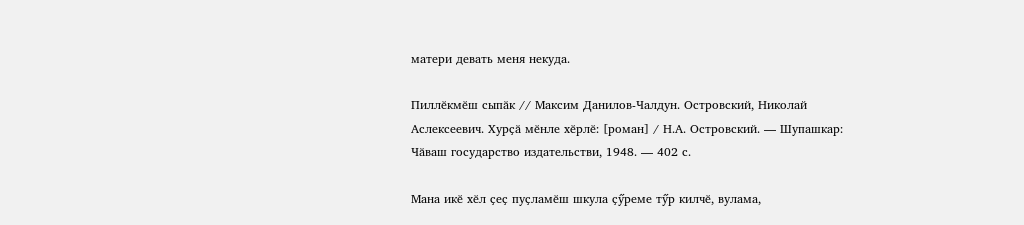матери девать меня некуда.

Пиллӗкмӗш сыпӑк // Максим Данилов-Чалдун. Островский, Николай Аслексеевич. Хурҫӑ мӗнле хӗрлӗ: [роман] / Н.А. Островский. — Шупашкар: Чӑваш государство издательстви, 1948. — 402 с.

Мана икӗ хӗл ҫеҫ пуҫламӗш шкула ҫӳреме тӳр килчӗ, вулама,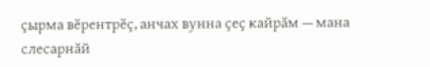ҫырма вӗрентрӗҫ, анчах вунна ҫеҫ кайрӑм — мана слесарнӑй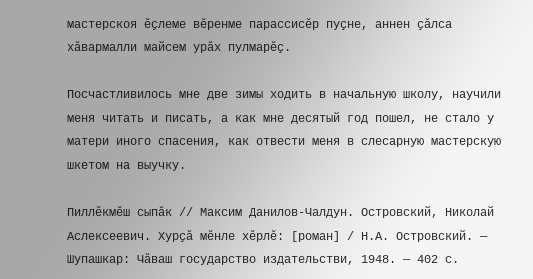мастерскоя ӗҫлеме вӗренме парассисӗр пуҫне, аннен ҫӑлса хӑвармалли майсем урӑх пулмарӗҫ.

Посчастливилось мне две зимы ходить в начальную школу, научили меня читать и писать, а как мне десятый год пошел, не стало у матери иного спасения, как отвести меня в слесарную мастерскую шкетом на выучку.

Пиллӗкмӗш сыпӑк // Максим Данилов-Чалдун. Островский, Николай Аслексеевич. Хурҫӑ мӗнле хӗрлӗ: [роман] / Н.А. Островский. — Шупашкар: Чӑваш государство издательстви, 1948. — 402 с.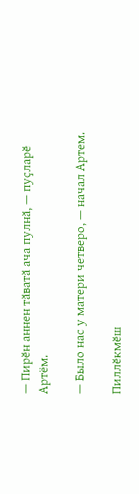— Пирӗн аннен тӑватӑ ача пулнӑ, — пуҫларӗ Артём.

— Было нас у матери четверо, — начал Артем.

Пиллӗкмӗш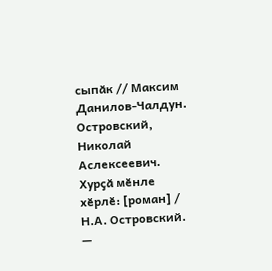сыпӑк // Максим Данилов-Чалдун. Островский, Николай Аслексеевич. Хурҫӑ мӗнле хӗрлӗ: [роман] / Н.А. Островский. —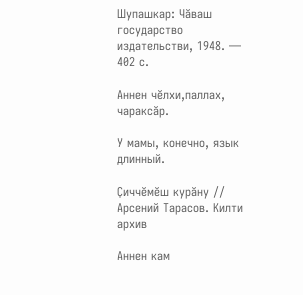Шупашкар: Чӑваш государство издательстви, 1948. — 402 с.

Аннен чӗлхи,паллах, чараксӑр.

У мамы, конечно, язык длинный.

Ҫиччӗмӗш курӑну // Арсений Тарасов. Килти архив

Аннен кам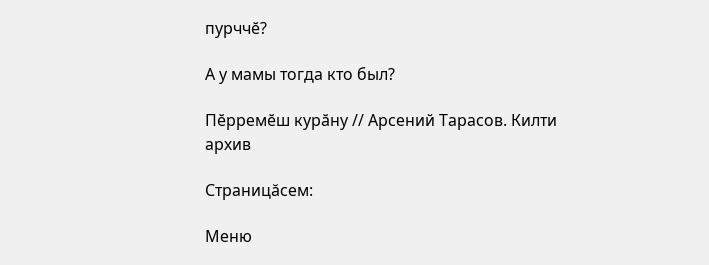пурччӗ?

А у мамы тогда кто был?

Пӗрремӗш курӑну // Арсений Тарасов. Килти архив

Страницăсем:

Меню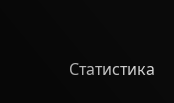Статистика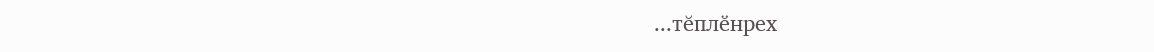...тĕплӗнрех